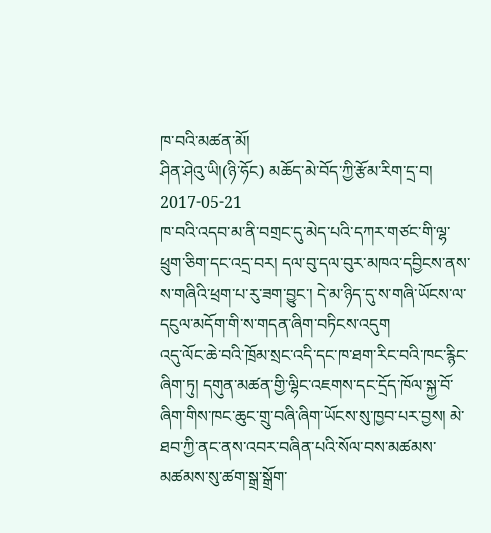ཁ་བའི་མཚན་མོ།
ཤིན་ཤེའུ་ཡི།(ཉི་ཧོང) མཆོད་མེ་བོད་ཀྱི་རྩོམ་རིག་དྲ་བ། 2017-05-21
ཁ་བའི་འདབ་མ་ནི་བགྲང་དུ་མེད་པའི་དཀར་གཙང་གི་ལྷ་ཕྲུག་ཅིག་དང་འདྲ་བར། དལ་བུ་དལ་བུར་མཁའ་དབྱིངས་ནས་ས་གཞིའི་ཕྲག་པ་རུ་ཟག་བྱུང་། དེ་མ་ཉིད་དུ་ས་གཞི་ཡོངས་ལ་དངུལ་མདོག་གི་ས་གདན་ཞིག་བཏིངས་འདུག
འདུ་ལོང་ཆེ་བའི་ཁྲོམ་སྲང་འདི་དང་ཁ་ཐག་རིང་བའི་ཁང་རྙིང་ཞིག་ཏུ། དགུན་མཚན་གྱི་ལྷིང་འཇགས་དང་དྲོད་ཁོལ་སྐྱ་བོ་ཞིག་གིས་ཁང་ཆུང་གྲུ་བཞི་ཞིག་ཡོངས་སུ་ཁྱབ་པར་བྱས། མེ་ཐབ་ཀྱི་ནང་ནས་འབར་བཞིན་པའི་སོལ་བས་མཚམས་མཚམས་སུ་ཚག་སྒྲ་སྒྲོག་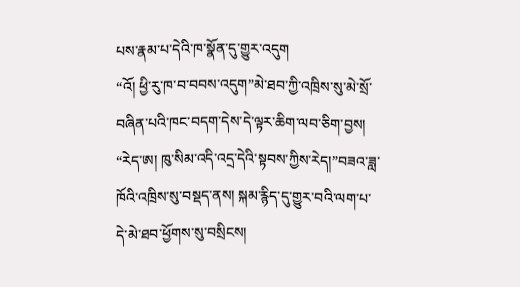པས་རྣམ་པ་དེའི་ཁ་སྣོན་དུ་གྱུར་འདུག
“འོ། ཕྱི་རུ་ཁ་བ་བབས་འདུག”མེ་ཐབ་ཀྱི་འཁྲིས་སུ་མེ་སྲོ་བཞིན་པའི་ཁང་བདག་དེས་དེ་ལྟར་ཆིག་ལབ་ཅིག་བྱས།
“རེད་ཨ། ཁུ་སིམ་འདི་འདྲ་དེའི་སྟབས་ཀྱིས་རེད།”བཟའ་ཟླ་ཁོའི་འཁྲིས་སུ་བསྡད་ནས། སྐམ་རྙིད་དུ་གྱུར་བའི་ལག་པ་དེ་མེ་ཐབ་ཕྱོགས་སུ་བསྲིངས།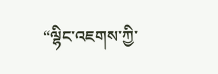“ལྷིང་འཇགས་ཀྱི་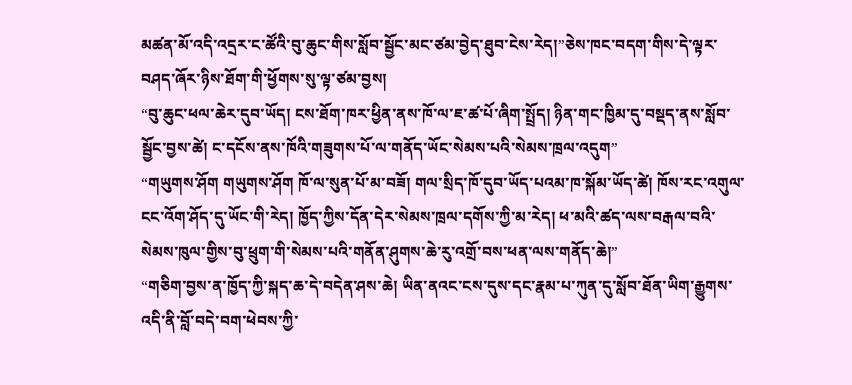མཚན་མོ་འདི་འདྲར་ང་ཚོའི་བུ་ཆུང་གིས་སློབ་སྦྱོང་མང་ཙམ་བྱེད་ཐུབ་ངེས་རེད།”ཅེས་ཁང་བདག་གིས་དེ་ལྟར་བཤད་ཞོར་ཉིས་ཐོག་གི་ཕྱོགས་སུ་ལྟ་ཙམ་བྱས།
“བུ་ཆུང་ཕལ་ཆེར་དུབ་ཡོད། ངས་ཐོག་ཁར་ཕྱིན་ནས་ཁོ་ལ་ཇ་ཚ་པོ་ཞིག་སྤྲོད། ཉིན་གང་ཁྱིམ་དུ་བསྡད་ནས་སློབ་སྦྱོང་བྱས་ཚེ། ང་དངོས་ནས་ཁོའི་གཟུགས་པོ་ལ་གནོད་ཡོང་སེམས་པའི་སེམས་ཁྲལ་འདུག”
“གཡུགས་ཤོག གཡུགས་ཤོག ཁོ་ལ་སུན་པོ་མ་བཟོ། གལ་སྲིད་ཁོ་དུབ་ཡོད་པའམ་ཁ་སྐོམ་ཡོད་ཚེ། ཁོས་རང་འགུལ་ངང་འོག་ཤོད་དུ་ཡོང་གི་རེད། ཁྱོད་ཀྱིས་དོན་དེར་སེམས་ཁྲལ་དགོས་ཀྱི་མ་རེད། ཕ་མའི་ཚད་ལས་བརྒལ་བའི་སེམས་ཁུལ་གྱིས་བུ་ཕྲུག་གི་སེམས་པའི་གནོན་ཤུགས་ཆེ་རུ་འགྲོ་བས་ཕན་ལས་གནོད་ཆེ།”
“གཅིག་བྱས་ན་ཁྱོད་ཀྱི་སྐད་ཆ་དེ་བདེན་ཤས་ཆེ། ཡིན་ནའང་ངས་དུས་དང་རྣམ་པ་ཀུན་དུ་སློབ་ཐོན་ཡིག་རྒྱུགས་འདི་ནི་བློ་བདེ་བག་ཕེབས་ཀྱི་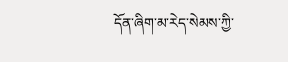དོན་ཞིག་མ་རེད་སེམས་ཀྱི་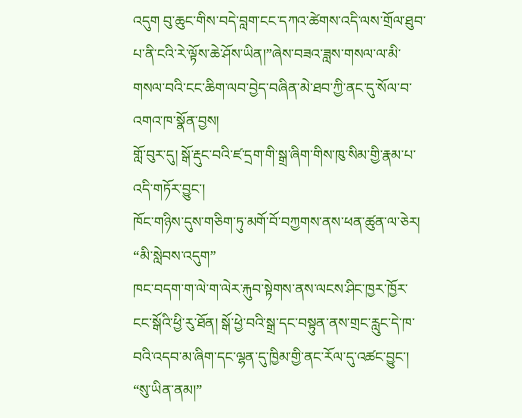འདུག བུ་ཆུང་གིས་བདེ་བླག་ངང་དཀའ་ཚེགས་འདི་ལས་གྲོལ་ཐུབ་པ་ནི་ངའི་རེ་ལྟོས་ཆེ་ཤོས་ཡིན།”ཞེས་བཟའ་ཟླས་གསལ་ལ་མི་གསལ་བའི་ངང་ཆིག་ལབ་བྱེད་བཞིན་མེ་ཐབ་ཀྱི་ནང་དུ་སོལ་བ་འགའ་ཁ་སྣོན་བྱས།
གློ་བུར་དུ། སྒོ་རྡུང་བའི་ཛ་དྲག་གི་སྒྲ་ཞིག་གིས་ཁུ་སིམ་གྱི་རྣམ་པ་འདི་གཏོར་བྱུང་།
ཁོང་གཉིས་དུས་གཅིག་ཏུ་མགོ་བོ་བཀྱགས་ནས་ཕན་ཚུན་ལ་ཅེར།
“མི་སླེབས་འདུག”
ཁང་བདག་ག་ལེ་ག་ལེར་རྐུབ་སྟེགས་ནས་ལངས་ཤིང་ཁྱར་ཁྱོར་ངང་སྒོའི་ཕྱི་རུ་ཐོན། སྒོ་ཕྱེ་བའི་སྒྲ་དང་བསྟུན་ནས་གྲང་རླུང་དེ་ཁ་བའི་འདབ་མ་ཞིག་དང་ལྷན་དུ་ཁྱིམ་གྱི་ནང་རོལ་དུ་འཚང་བྱུང་།
“སུ་ཡིན་ནམ།”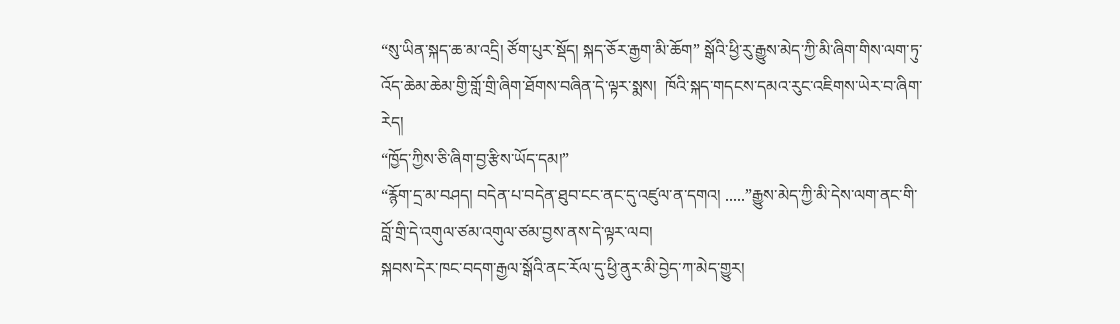“སུ་ཡིན་སྐད་ཆ་མ་འདྲི། ཙོག་པུར་སྡོད། སྐད་ཅོར་རྒྱག་མི་ཆོག” སྒོའི་ཕྱི་རུ་རྒྱུས་མེད་ཀྱི་མི་ཞིག་གིས་ལག་ཏུ་འོད་ཆེམ་ཆེམ་གྱི་གློ་གྲི་ཞིག་ཐོགས་བཞིན་དེ་ལྟར་སྨས།  ཁོའི་སྐད་གདངས་དམའ་རུང་འཇིགས་ཡེར་བ་ཞིག་རེད།
“ཁྱོད་ཀྱིས་ཅི་ཞིག་བྱ་རྩིས་ཡོད་དམ།”
“རྙོག་དྲ་མ་བཤད། བདེན་པ་བདེན་ཐུབ་ངང་ནང་དུ་འཛུལ་ན་དགའ། .....”རྒྱུས་མེད་ཀྱི་མི་དེས་ལག་ནང་གི་བློ་གྲི་དེ་འགུལ་ཙམ་འགུལ་ཙམ་བྱས་ནས་དེ་ལྟར་ལབ།
སྐབས་དེར་ཁང་བདག་རྒྱལ་སྒོའི་ནང་རོལ་དུ་ཕྱི་ནུར་མི་བྱེད་ཀ་མེད་གྱུར།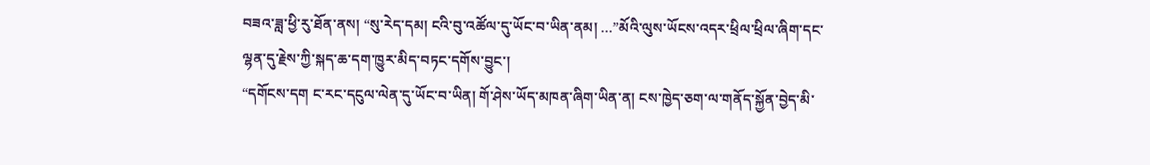བཟའ་ཟླ་ཕྱི་རུ་ཐོན་ནས། “སུ་རེད་དམ། ངའི་བུ་འཚོལ་དུ་ཡོང་བ་ཡིན་ནམ། …”མོའི་ལུས་ཡོངས་འདར་ཕྲིལ་ཕྲིལ་ཞིག་དང་ལྷན་དུ་རྗེས་ཀྱི་སྐད་ཆ་དག་ཁྱུར་མིད་བཏང་དགོས་བྱུང་།
“དགོངས་དག ང་རང་དངུལ་ལེན་དུ་ཡོང་བ་ཡིན། གོ་ཤེས་ཡོད་མཁན་ཞིག་ཡིན་ན། ངས་ཁྱེད་ཅག་ལ་གནོད་སྐྱོན་བྱེད་མི་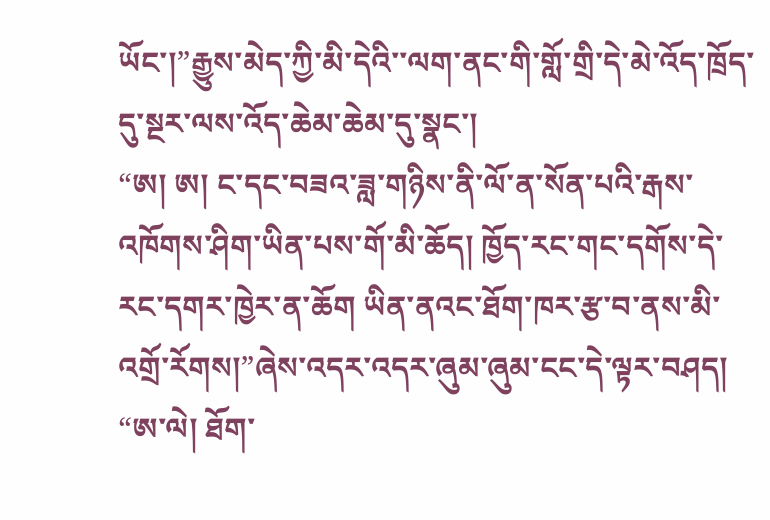ཡོང་།”རྒྱུས་མེད་ཀྱི་མི་དེའི་་ལག་ནང་གི་གློ་གྲི་དེ་མེ་འོད་ཁྲོད་དུ་སྔར་ལས་འོད་ཆེམ་ཆེམ་དུ་སྣང་།
“ཨ། ཨ། ང་དང་བཟའ་ཟླ་གཉིས་ནི་ལོ་ན་སོན་པའི་རྒས་འཁོགས་ཤིག་ཡིན་པས་གོ་མི་ཆོད། ཁྱོད་རང་གང་དགོས་དེ་རང་དགར་ཁྱེར་ན་ཆོག ཡིན་ནའང་ཐོག་ཁར་རྩ་བ་ནས་མི་འགྲོ་རོགས།”ཞེས་འདར་འདར་ཞུམ་ཞུམ་ངང་དེ་ལྟར་བཤད།
“ཨ་ལེ། ཐོག་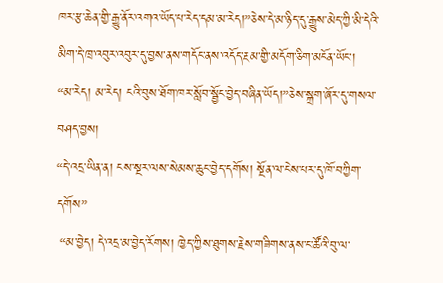ཁར་རྩ་ཆེན་གྱི་རྒྱུ་ནོར་འགའ་ཡོད་པ་རེད་དམ་མ་རེད།”ཅེས་དེ་མ་ཉིད་དུ་རྒྱུས་མེད་ཀྱི་མི་དེའི་མིག་དེ་ཁྲ་འབུར་འབུར་དུ་བྱས་ནས་གདོང་ནས་འདོད་རྔམ་གྱི་མདོག་ཅིག་མངོན་ཡོང་།
“མ་རེད། མ་རེད། ངའི་བུས་ཐོག་ཁར་སློབ་སྦྱོང་བྱེད་བཞིན་ཡོད།”ཅེས་སྐྲག་ཞོར་དུ་གསལ་བཤད་བྱས།
“དེ་འདྲ་ཡིན་ན། ངས་སྔར་ལས་སེམས་ཆུང་བྱེད་དགོས། སྔོན་ལ་ངེས་པར་དུ་ཁོ་བཀྱིག་དགོས”
 “མ་བྱེད། དེ་འདྲ་མ་བྱེད་རོགས། ཁྱེད་ཀྱིས་ཐུགས་རྗེས་གཟིགས་ནས་ང་ཚོའི་བུ་ལ་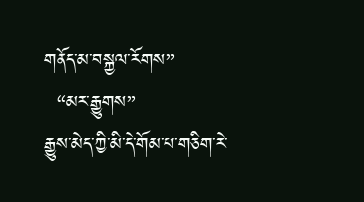གནོད་མ་བསྐྱལ་རོགས”
  “མར་རྒྱུགས”
རྒྱུས་མེད་ཀྱི་མི་དེ་གོམ་པ་གཅིག་རེ་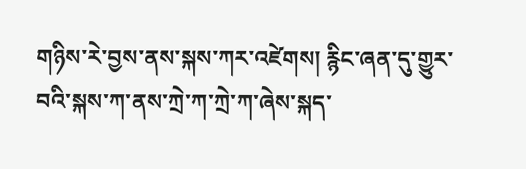གཉིས་རེ་བྱས་ནས་སྐས་ཀར་འཛེགས། རྙིང་ཞན་དུ་གྱུར་བའི་སྐས་ཀ་ནས་ཀྲེ་ཀ་ཀྲེ་ཀ་ཞེས་སྐད་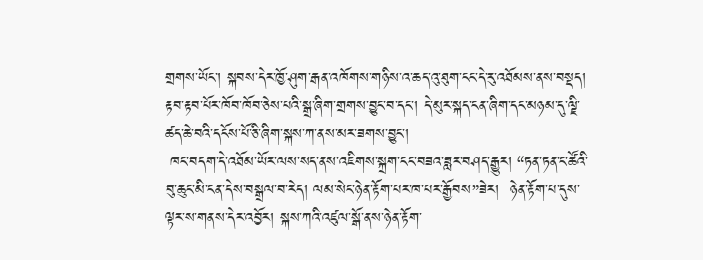གྲགས་ཡོང་། སྐབས་དེར་ཁྱོ་ཤུག་རྒན་འཁོགས་གཉིས་འ་ཆད་འུ་ཐུག་ངང་དེ་རུ་འཐོམས་ནས་བསྡད།
རྟབ་རྟབ་པོར་ཁོབ་ཁོབ་ཅེས་པའི་སྒྲ་ཞིག་གྲགས་བྱུང་བ་དང་། དེ་མུར་སྐད་ངན་ཞིག་དང་མཉམ་དུ་ལྗི་ཚད་ཆེ་བའི་དངོས་པོ་ཅི་ཞིག་སྐས་ཀ་ནས་མར་ཟགས་བྱུང་།
 ཁང་བདག་དེ་འཐོམ་ཡོར་ལས་སད་ནས་འཇིགས་སྐྲག་ངང་བཟའ་ཟླར་བཤད་རྒྱུར། “ཏན་ཏན་ང་ཚོའི་བུ་ཆུང་མི་ངན་དེས་བསྒྲལ་བ་རེད། ལམ་སེང་ཉེན་རྟོག་པར་ཁ་པར་རྒྱོབས”ཟེར།  ཉེན་རྟོག་པ་དུས་ལྟར་ས་གནས་དེར་འབྱོར། སྐས་ཀའི་འཛུལ་སྒོ་ནས་ཉེན་རྟོག་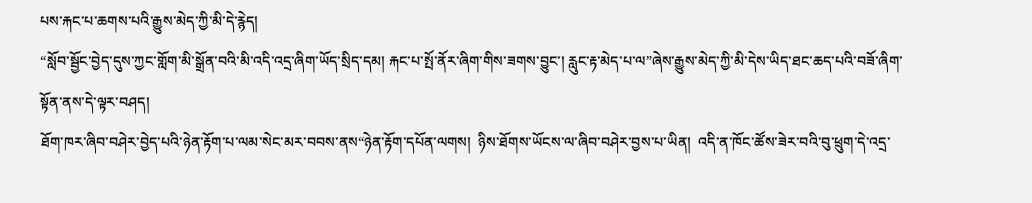པས་རྐང་པ་ཆགས་པའི་རྒྱུས་མེད་ཀྱི་མི་དེ་རྙེད།
“སློབ་སྦྱོང་བྱེད་དུས་ཀྱང་གློག་མི་སྒྲོན་བའི་མི་འདི་འདྲ་ཞིག་ཡོད་སྲིད་དམ། རྐང་པ་སྤོ་ནོར་ཞིག་གིས་ཟགས་བྱུང་། རླུང་རྟ་མེད་པ་ལ”ཞེས་རྒྱུས་མེད་ཀྱི་མི་དེས་ཡིད་ཐང་ཆད་པའི་བཟོ་ཞིག་སྟོན་ནས་དེ་ལྟར་བཤད།
ཐོག་ཁར་ཞིབ་བཤེར་བྱེད་པའི་ཉེན་རྟོག་པ་ལམ་སེང་མར་བབས་ནས“ཉེན་རྟོག་དཔོན་ལགས།  ཉིས་ཐོགས་ཡོངས་ལ་ཞིབ་བཤེར་བྱས་པ་ཡིན།  འདི་ན་ཁོང་ཚོས་ཟེར་བའི་བུ་ཕྲུག་དེ་འདྲ་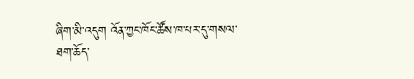ཞིག་མི་འདུག འོན་ཀྱང་ཁོང་ཚོས་ཁ་པར་དུ་གསལ་ཐག་ཆོད་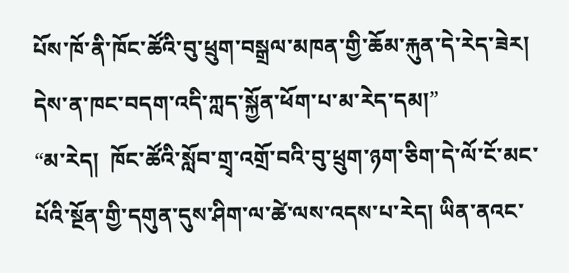པོས་ཁོ་ནི་ཁོང་ཚོའི་བུ་ཕྲུག་བསྒྲལ་མཁན་གྱི་ཆོམ་རྐུན་དེ་རེད་ཟེར། དེས་ན་ཁང་བདག་འདི་ཀླད་སྐྱོན་ཕོག་པ་མ་རེད་དམ།”
“མ་རེད།  ཁོང་ཚོའི་སློབ་གྲྭ་འགྲོ་བའི་བུ་ཕྲུག་ཉག་ཅིག་དེ་ལོ་ངོ་མང་པོའི་སྔོན་གྱི་དགུན་དུས་ཤིག་ལ་ཚེ་ལས་འདས་པ་རེད། ཡིན་ནའང་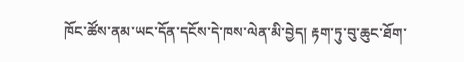ཁོང་ཚོས་ནམ་ཡང་དོན་དངོས་དེ་ཁས་ལེན་མི་བྱེད། རྟག་ཏུ་བུ་ཆུང་ཐོག་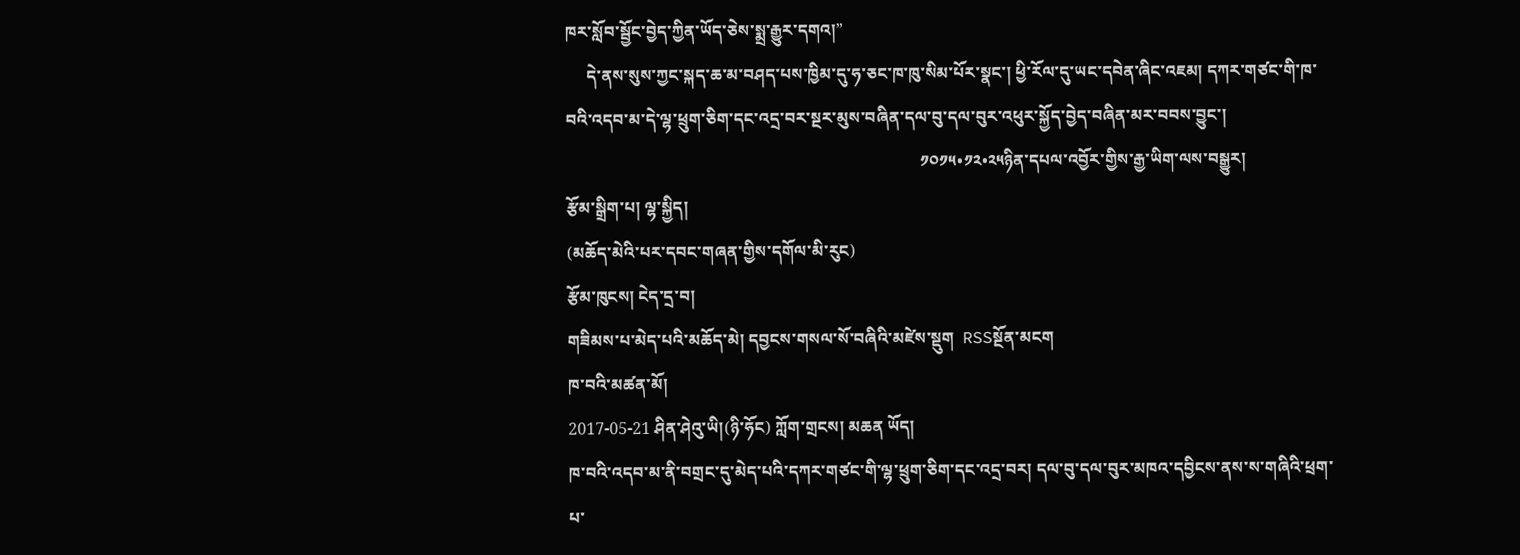ཁར་སློབ་སྦྱོང་བྱེད་ཀྱིན་ཡོད་ཅེས་སྨྲ་རྒྱུར་དགའ།”
     དེ་ནས་སུས་ཀྱང་སྐད་ཆ་མ་བཤད་པས་ཁྱིམ་དུ་ཧ་ཅང་ཁ་ཁུ་སིམ་པོར་སྣང་། ཕྱི་རོལ་དུ་ཡང་དབེན་ཞིང་འཇམ། དཀར་གཙང་གི་ཁ་བའི་འདབ་མ་དེ་ལྷ་ཕྲུག་ཅིག་དང་འདྲ་བར་སྔར་མུས་བཞིན་དལ་བུ་དལ་བུར་འཕུར་སྐྱོད་བྱེད་བཞིན་མར་བབས་བྱུང་།
                                                                                     ༡༠༡༥•༡༢•༢༥ཉིན་དཔལ་འབྱོར་གྱིས་རྒྱ་ཡིག་ལས་བསྒྱུར།
རྩོམ་སྒྲིག་པ། ལྷ་སྐྱིད།
(མཆོད་མེའི་པར་དབང་གཞན་གྱིས་དགོལ་མི་རུང)
རྩོམ་ཁུངས། ངེད་དྲ་བ།
གཟིམས་པ་མེད་པའི་མཆོད་མེ། དབྱངས་གསལ་སོ་བཞིའི་མཛེས་སྡུག  RSSསྔོན་མངག
ཁ་བའི་མཚན་མོ།
2017-05-21 ཤིན་ཤེའུ་ཡི།(ཉི་ཧོང) ཀློག་གྲངས། མཆན ཡོད།
ཁ་བའི་འདབ་མ་ནི་བགྲང་དུ་མེད་པའི་དཀར་གཙང་གི་ལྷ་ཕྲུག་ཅིག་དང་འདྲ་བར། དལ་བུ་དལ་བུར་མཁའ་དབྱིངས་ནས་ས་གཞིའི་ཕྲག་པ་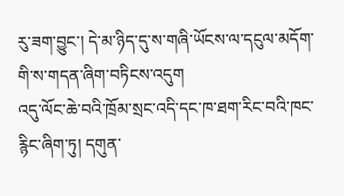རུ་ཟག་བྱུང་། དེ་མ་ཉིད་དུ་ས་གཞི་ཡོངས་ལ་དངུལ་མདོག་གི་ས་གདན་ཞིག་བཏིངས་འདུག
འདུ་ལོང་ཆེ་བའི་ཁྲོམ་སྲང་འདི་དང་ཁ་ཐག་རིང་བའི་ཁང་རྙིང་ཞིག་ཏུ། དགུན་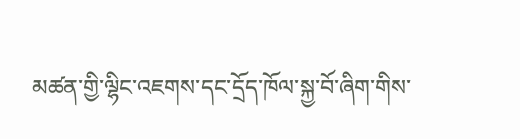མཚན་གྱི་ལྷིང་འཇགས་དང་དྲོད་ཁོལ་སྐྱ་བོ་ཞིག་གིས་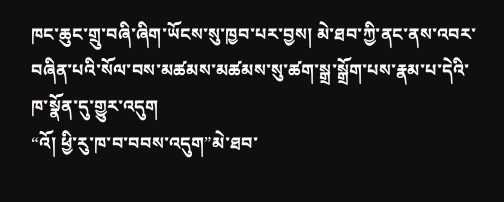ཁང་ཆུང་གྲུ་བཞི་ཞིག་ཡོངས་སུ་ཁྱབ་པར་བྱས། མེ་ཐབ་ཀྱི་ནང་ནས་འབར་བཞིན་པའི་སོལ་བས་མཚམས་མཚམས་སུ་ཚག་སྒྲ་སྒྲོག་པས་རྣམ་པ་དེའི་ཁ་སྣོན་དུ་གྱུར་འདུག
“འོ། ཕྱི་རུ་ཁ་བ་བབས་འདུག”མེ་ཐབ་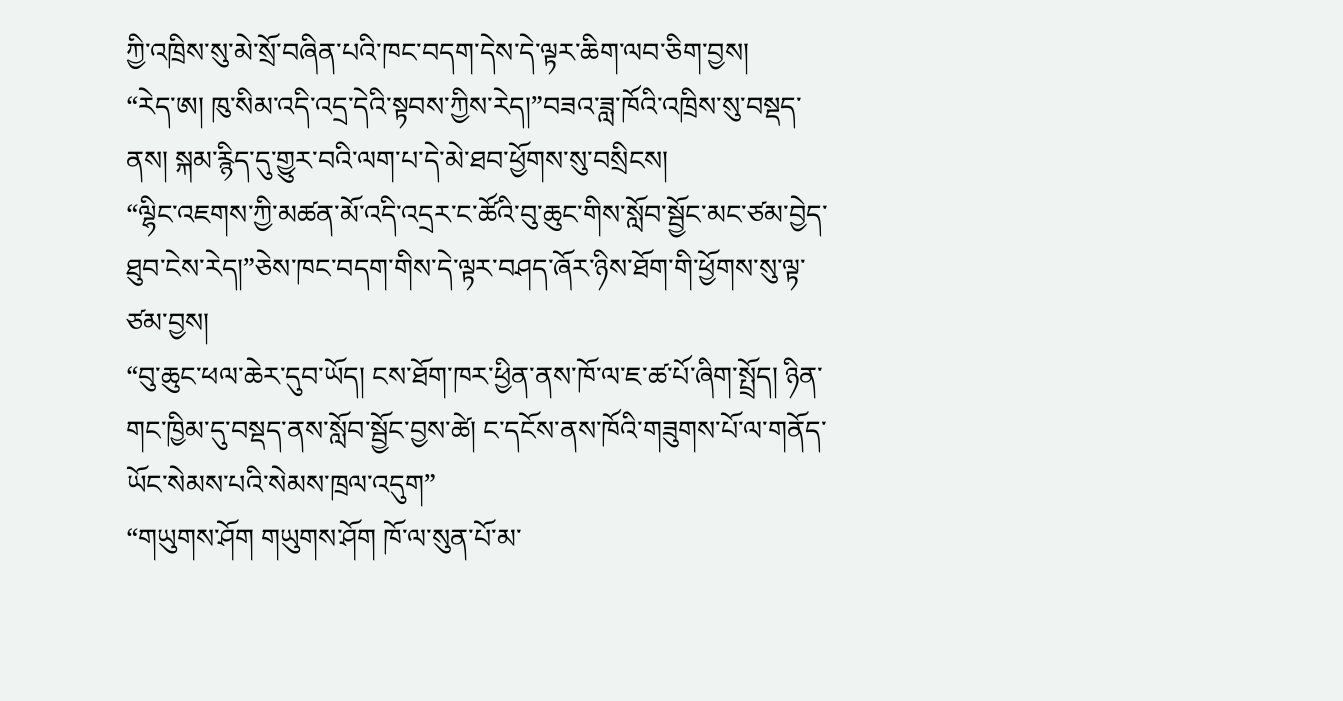ཀྱི་འཁྲིས་སུ་མེ་སྲོ་བཞིན་པའི་ཁང་བདག་དེས་དེ་ལྟར་ཆིག་ལབ་ཅིག་བྱས།
“རེད་ཨ། ཁུ་སིམ་འདི་འདྲ་དེའི་སྟབས་ཀྱིས་རེད།”བཟའ་ཟླ་ཁོའི་འཁྲིས་སུ་བསྡད་ནས། སྐམ་རྙིད་དུ་གྱུར་བའི་ལག་པ་དེ་མེ་ཐབ་ཕྱོགས་སུ་བསྲིངས།
“ལྷིང་འཇགས་ཀྱི་མཚན་མོ་འདི་འདྲར་ང་ཚོའི་བུ་ཆུང་གིས་སློབ་སྦྱོང་མང་ཙམ་བྱེད་ཐུབ་ངེས་རེད།”ཅེས་ཁང་བདག་གིས་དེ་ལྟར་བཤད་ཞོར་ཉིས་ཐོག་གི་ཕྱོགས་སུ་ལྟ་ཙམ་བྱས།
“བུ་ཆུང་ཕལ་ཆེར་དུབ་ཡོད། ངས་ཐོག་ཁར་ཕྱིན་ནས་ཁོ་ལ་ཇ་ཚ་པོ་ཞིག་སྤྲོད། ཉིན་གང་ཁྱིམ་དུ་བསྡད་ནས་སློབ་སྦྱོང་བྱས་ཚེ། ང་དངོས་ནས་ཁོའི་གཟུགས་པོ་ལ་གནོད་ཡོང་སེམས་པའི་སེམས་ཁྲལ་འདུག”
“གཡུགས་ཤོག གཡུགས་ཤོག ཁོ་ལ་སུན་པོ་མ་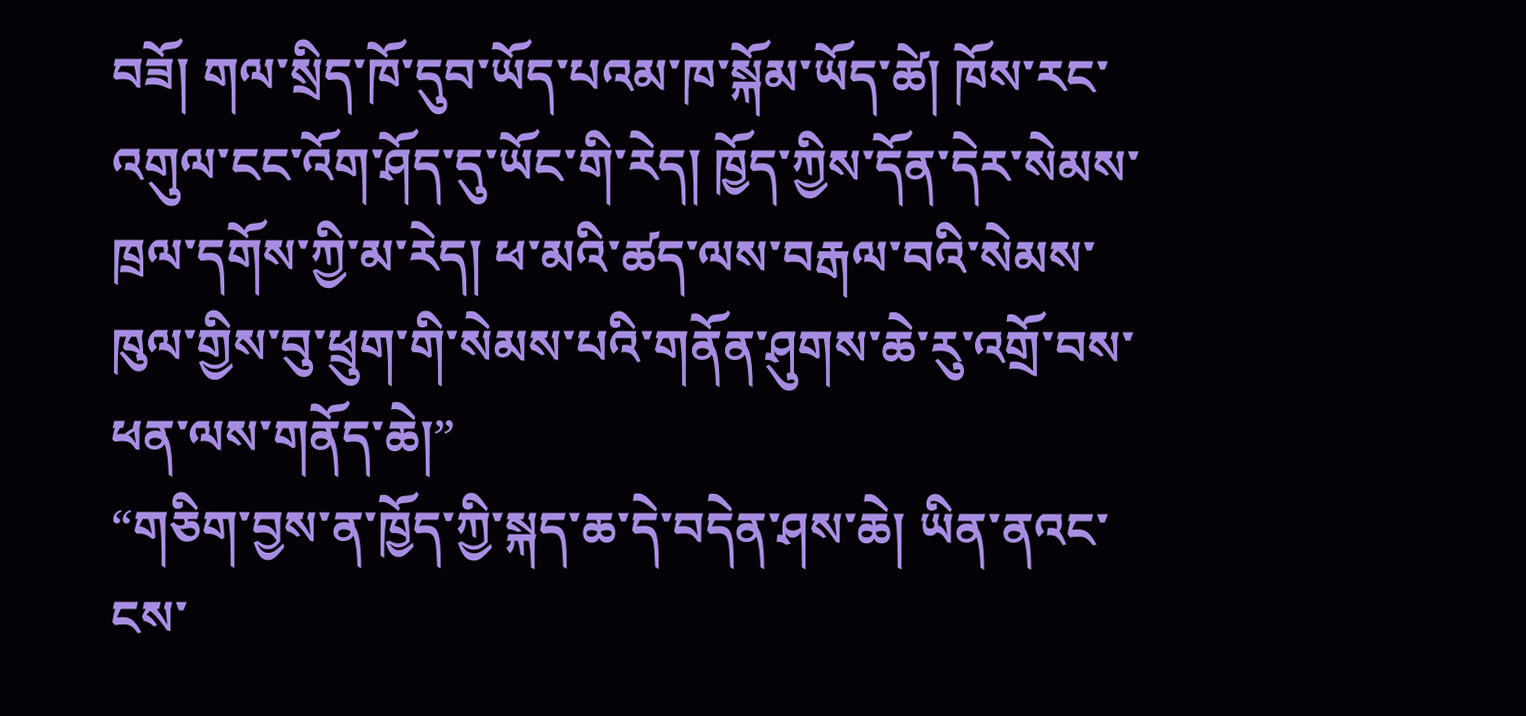བཟོ། གལ་སྲིད་ཁོ་དུབ་ཡོད་པའམ་ཁ་སྐོམ་ཡོད་ཚེ། ཁོས་རང་འགུལ་ངང་འོག་ཤོད་དུ་ཡོང་གི་རེད། ཁྱོད་ཀྱིས་དོན་དེར་སེམས་ཁྲལ་དགོས་ཀྱི་མ་རེད། ཕ་མའི་ཚད་ལས་བརྒལ་བའི་སེམས་ཁུལ་གྱིས་བུ་ཕྲུག་གི་སེམས་པའི་གནོན་ཤུགས་ཆེ་རུ་འགྲོ་བས་ཕན་ལས་གནོད་ཆེ།”
“གཅིག་བྱས་ན་ཁྱོད་ཀྱི་སྐད་ཆ་དེ་བདེན་ཤས་ཆེ། ཡིན་ནའང་ངས་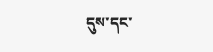དུས་དང་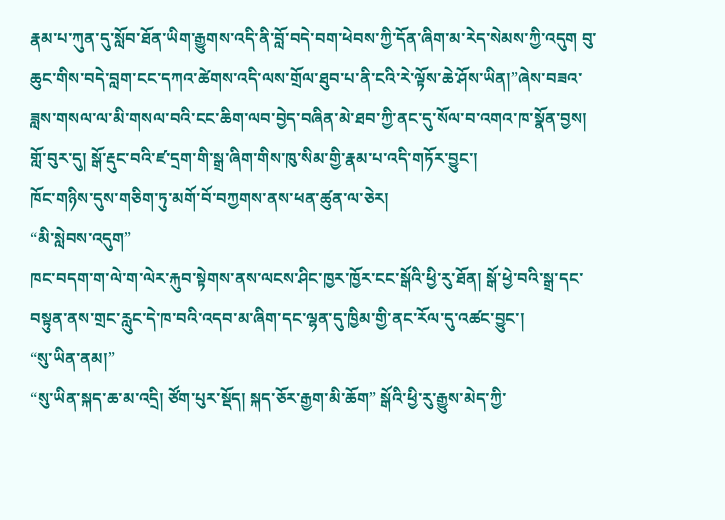རྣམ་པ་ཀུན་དུ་སློབ་ཐོན་ཡིག་རྒྱུགས་འདི་ནི་བློ་བདེ་བག་ཕེབས་ཀྱི་དོན་ཞིག་མ་རེད་སེམས་ཀྱི་འདུག བུ་ཆུང་གིས་བདེ་བླག་ངང་དཀའ་ཚེགས་འདི་ལས་གྲོལ་ཐུབ་པ་ནི་ངའི་རེ་ལྟོས་ཆེ་ཤོས་ཡིན།”ཞེས་བཟའ་ཟླས་གསལ་ལ་མི་གསལ་བའི་ངང་ཆིག་ལབ་བྱེད་བཞིན་མེ་ཐབ་ཀྱི་ནང་དུ་སོལ་བ་འགའ་ཁ་སྣོན་བྱས།
གློ་བུར་དུ། སྒོ་རྡུང་བའི་ཛ་དྲག་གི་སྒྲ་ཞིག་གིས་ཁུ་སིམ་གྱི་རྣམ་པ་འདི་གཏོར་བྱུང་།
ཁོང་གཉིས་དུས་གཅིག་ཏུ་མགོ་བོ་བཀྱགས་ནས་ཕན་ཚུན་ལ་ཅེར།
“མི་སླེབས་འདུག”
ཁང་བདག་ག་ལེ་ག་ལེར་རྐུབ་སྟེགས་ནས་ལངས་ཤིང་ཁྱར་ཁྱོར་ངང་སྒོའི་ཕྱི་རུ་ཐོན། སྒོ་ཕྱེ་བའི་སྒྲ་དང་བསྟུན་ནས་གྲང་རླུང་དེ་ཁ་བའི་འདབ་མ་ཞིག་དང་ལྷན་དུ་ཁྱིམ་གྱི་ནང་རོལ་དུ་འཚང་བྱུང་།
“སུ་ཡིན་ནམ།”
“སུ་ཡིན་སྐད་ཆ་མ་འདྲི། ཙོག་པུར་སྡོད། སྐད་ཅོར་རྒྱག་མི་ཆོག” སྒོའི་ཕྱི་རུ་རྒྱུས་མེད་ཀྱི་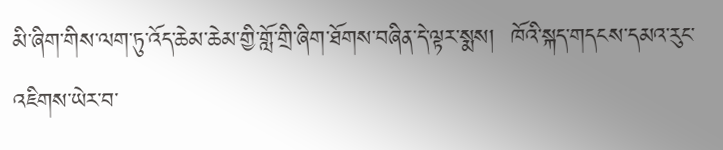མི་ཞིག་གིས་ལག་ཏུ་འོད་ཆེམ་ཆེམ་གྱི་གློ་གྲི་ཞིག་ཐོགས་བཞིན་དེ་ལྟར་སྨས།  ཁོའི་སྐད་གདངས་དམའ་རུང་འཇིགས་ཡེར་བ་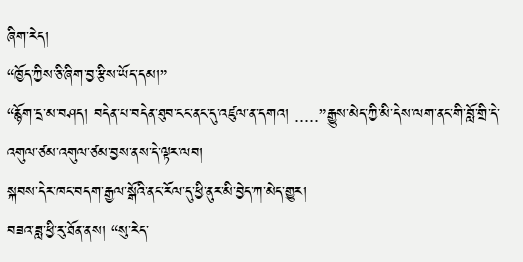ཞིག་རེད།
“ཁྱོད་ཀྱིས་ཅི་ཞིག་བྱ་རྩིས་ཡོད་དམ།”
“རྙོག་དྲ་མ་བཤད། བདེན་པ་བདེན་ཐུབ་ངང་ནང་དུ་འཛུལ་ན་དགའ། .....”རྒྱུས་མེད་ཀྱི་མི་དེས་ལག་ནང་གི་བློ་གྲི་དེ་འགུལ་ཙམ་འགུལ་ཙམ་བྱས་ནས་དེ་ལྟར་ལབ།
སྐབས་དེར་ཁང་བདག་རྒྱལ་སྒོའི་ནང་རོལ་དུ་ཕྱི་ནུར་མི་བྱེད་ཀ་མེད་གྱུར།
བཟའ་ཟླ་ཕྱི་རུ་ཐོན་ནས། “སུ་རེད་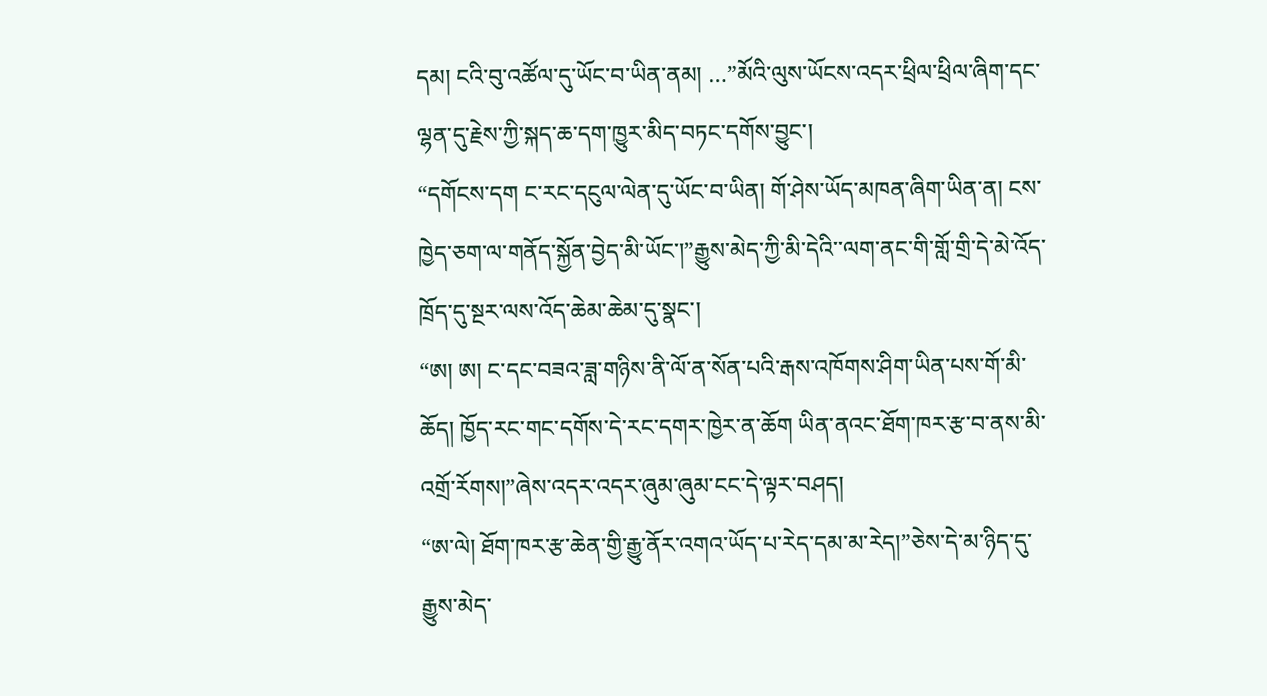དམ། ངའི་བུ་འཚོལ་དུ་ཡོང་བ་ཡིན་ནམ། …”མོའི་ལུས་ཡོངས་འདར་ཕྲིལ་ཕྲིལ་ཞིག་དང་ལྷན་དུ་རྗེས་ཀྱི་སྐད་ཆ་དག་ཁྱུར་མིད་བཏང་དགོས་བྱུང་།
“དགོངས་དག ང་རང་དངུལ་ལེན་དུ་ཡོང་བ་ཡིན། གོ་ཤེས་ཡོད་མཁན་ཞིག་ཡིན་ན། ངས་ཁྱེད་ཅག་ལ་གནོད་སྐྱོན་བྱེད་མི་ཡོང་།”རྒྱུས་མེད་ཀྱི་མི་དེའི་་ལག་ནང་གི་གློ་གྲི་དེ་མེ་འོད་ཁྲོད་དུ་སྔར་ལས་འོད་ཆེམ་ཆེམ་དུ་སྣང་།
“ཨ། ཨ། ང་དང་བཟའ་ཟླ་གཉིས་ནི་ལོ་ན་སོན་པའི་རྒས་འཁོགས་ཤིག་ཡིན་པས་གོ་མི་ཆོད། ཁྱོད་རང་གང་དགོས་དེ་རང་དགར་ཁྱེར་ན་ཆོག ཡིན་ནའང་ཐོག་ཁར་རྩ་བ་ནས་མི་འགྲོ་རོགས།”ཞེས་འདར་འདར་ཞུམ་ཞུམ་ངང་དེ་ལྟར་བཤད།
“ཨ་ལེ། ཐོག་ཁར་རྩ་ཆེན་གྱི་རྒྱུ་ནོར་འགའ་ཡོད་པ་རེད་དམ་མ་རེད།”ཅེས་དེ་མ་ཉིད་དུ་རྒྱུས་མེད་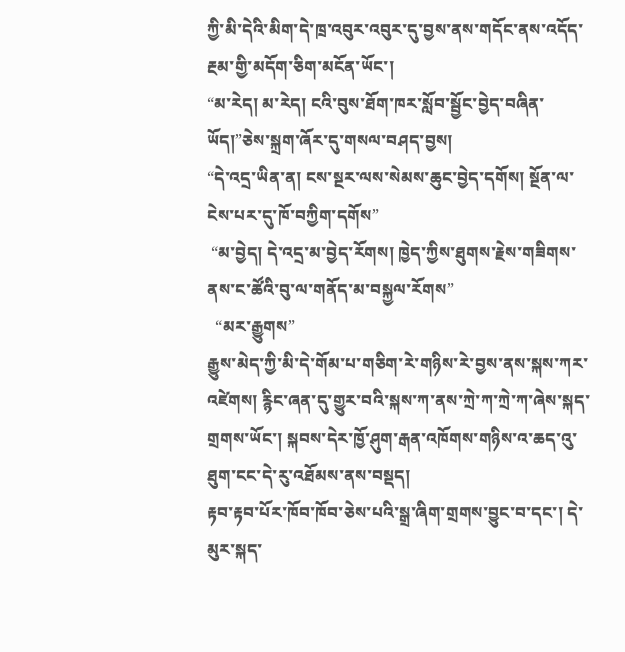ཀྱི་མི་དེའི་མིག་དེ་ཁྲ་འབུར་འབུར་དུ་བྱས་ནས་གདོང་ནས་འདོད་རྔམ་གྱི་མདོག་ཅིག་མངོན་ཡོང་།
“མ་རེད། མ་རེད། ངའི་བུས་ཐོག་ཁར་སློབ་སྦྱོང་བྱེད་བཞིན་ཡོད།”ཅེས་སྐྲག་ཞོར་དུ་གསལ་བཤད་བྱས།
“དེ་འདྲ་ཡིན་ན། ངས་སྔར་ལས་སེམས་ཆུང་བྱེད་དགོས། སྔོན་ལ་ངེས་པར་དུ་ཁོ་བཀྱིག་དགོས”
 “མ་བྱེད། དེ་འདྲ་མ་བྱེད་རོགས། ཁྱེད་ཀྱིས་ཐུགས་རྗེས་གཟིགས་ནས་ང་ཚོའི་བུ་ལ་གནོད་མ་བསྐྱལ་རོགས”
  “མར་རྒྱུགས”
རྒྱུས་མེད་ཀྱི་མི་དེ་གོམ་པ་གཅིག་རེ་གཉིས་རེ་བྱས་ནས་སྐས་ཀར་འཛེགས། རྙིང་ཞན་དུ་གྱུར་བའི་སྐས་ཀ་ནས་ཀྲེ་ཀ་ཀྲེ་ཀ་ཞེས་སྐད་གྲགས་ཡོང་། སྐབས་དེར་ཁྱོ་ཤུག་རྒན་འཁོགས་གཉིས་འ་ཆད་འུ་ཐུག་ངང་དེ་རུ་འཐོམས་ནས་བསྡད།
རྟབ་རྟབ་པོར་ཁོབ་ཁོབ་ཅེས་པའི་སྒྲ་ཞིག་གྲགས་བྱུང་བ་དང་། དེ་མུར་སྐད་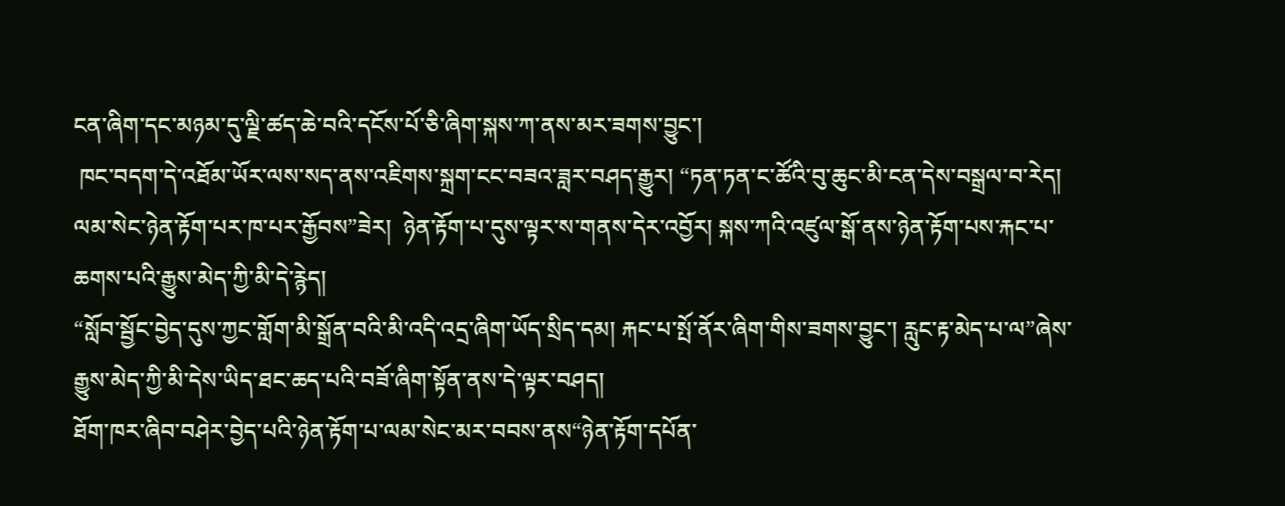ངན་ཞིག་དང་མཉམ་དུ་ལྗི་ཚད་ཆེ་བའི་དངོས་པོ་ཅི་ཞིག་སྐས་ཀ་ནས་མར་ཟགས་བྱུང་།
 ཁང་བདག་དེ་འཐོམ་ཡོར་ལས་སད་ནས་འཇིགས་སྐྲག་ངང་བཟའ་ཟླར་བཤད་རྒྱུར། “ཏན་ཏན་ང་ཚོའི་བུ་ཆུང་མི་ངན་དེས་བསྒྲལ་བ་རེད། ལམ་སེང་ཉེན་རྟོག་པར་ཁ་པར་རྒྱོབས”ཟེར།  ཉེན་རྟོག་པ་དུས་ལྟར་ས་གནས་དེར་འབྱོར། སྐས་ཀའི་འཛུལ་སྒོ་ནས་ཉེན་རྟོག་པས་རྐང་པ་ཆགས་པའི་རྒྱུས་མེད་ཀྱི་མི་དེ་རྙེད།
“སློབ་སྦྱོང་བྱེད་དུས་ཀྱང་གློག་མི་སྒྲོན་བའི་མི་འདི་འདྲ་ཞིག་ཡོད་སྲིད་དམ། རྐང་པ་སྤོ་ནོར་ཞིག་གིས་ཟགས་བྱུང་། རླུང་རྟ་མེད་པ་ལ”ཞེས་རྒྱུས་མེད་ཀྱི་མི་དེས་ཡིད་ཐང་ཆད་པའི་བཟོ་ཞིག་སྟོན་ནས་དེ་ལྟར་བཤད།
ཐོག་ཁར་ཞིབ་བཤེར་བྱེད་པའི་ཉེན་རྟོག་པ་ལམ་སེང་མར་བབས་ནས“ཉེན་རྟོག་དཔོན་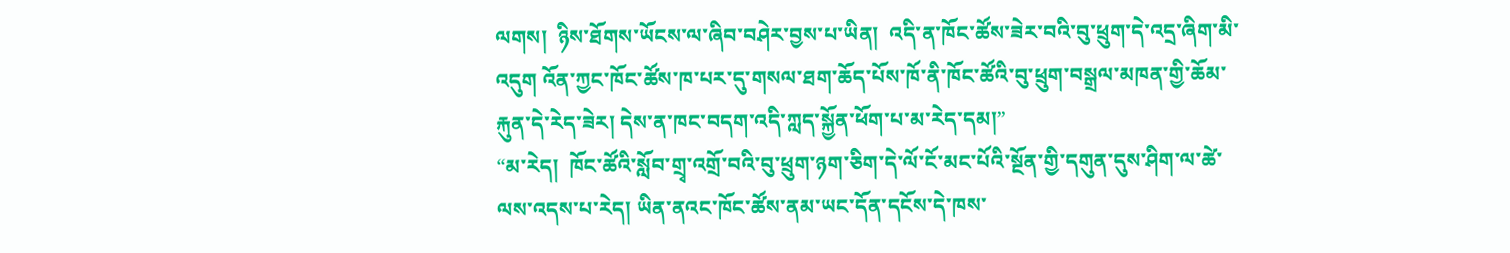ལགས།  ཉིས་ཐོགས་ཡོངས་ལ་ཞིབ་བཤེར་བྱས་པ་ཡིན།  འདི་ན་ཁོང་ཚོས་ཟེར་བའི་བུ་ཕྲུག་དེ་འདྲ་ཞིག་མི་འདུག འོན་ཀྱང་ཁོང་ཚོས་ཁ་པར་དུ་གསལ་ཐག་ཆོད་པོས་ཁོ་ནི་ཁོང་ཚོའི་བུ་ཕྲུག་བསྒྲལ་མཁན་གྱི་ཆོམ་རྐུན་དེ་རེད་ཟེར། དེས་ན་ཁང་བདག་འདི་ཀླད་སྐྱོན་ཕོག་པ་མ་རེད་དམ།”
“མ་རེད།  ཁོང་ཚོའི་སློབ་གྲྭ་འགྲོ་བའི་བུ་ཕྲུག་ཉག་ཅིག་དེ་ལོ་ངོ་མང་པོའི་སྔོན་གྱི་དགུན་དུས་ཤིག་ལ་ཚེ་ལས་འདས་པ་རེད། ཡིན་ནའང་ཁོང་ཚོས་ནམ་ཡང་དོན་དངོས་དེ་ཁས་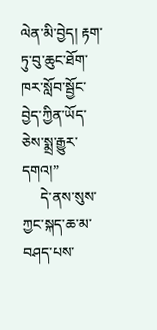ལེན་མི་བྱེད། རྟག་ཏུ་བུ་ཆུང་ཐོག་ཁར་སློབ་སྦྱོང་བྱེད་ཀྱིན་ཡོད་ཅེས་སྨྲ་རྒྱུར་དགའ།”
     དེ་ནས་སུས་ཀྱང་སྐད་ཆ་མ་བཤད་པས་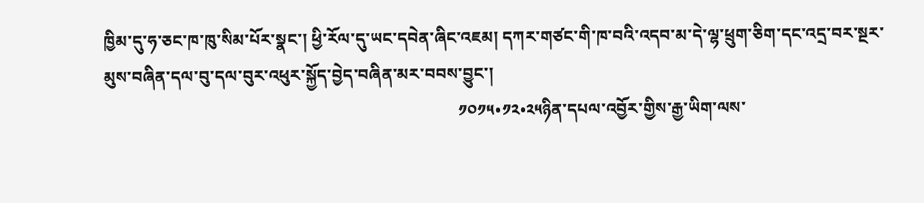ཁྱིམ་དུ་ཧ་ཅང་ཁ་ཁུ་སིམ་པོར་སྣང་། ཕྱི་རོལ་དུ་ཡང་དབེན་ཞིང་འཇམ། དཀར་གཙང་གི་ཁ་བའི་འདབ་མ་དེ་ལྷ་ཕྲུག་ཅིག་དང་འདྲ་བར་སྔར་མུས་བཞིན་དལ་བུ་དལ་བུར་འཕུར་སྐྱོད་བྱེད་བཞིན་མར་བབས་བྱུང་།
                                                                                     ༡༠༡༥•༡༢•༢༥ཉིན་དཔལ་འབྱོར་གྱིས་རྒྱ་ཡིག་ལས་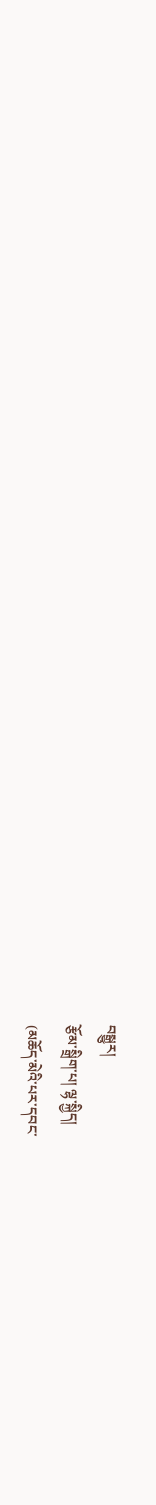བསྒྱུར།
རྩོམ་སྒྲིག་པ། ལྷ་སྐྱིད།
(མཆོད་མེའི་པར་དབང་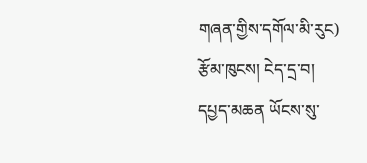གཞན་གྱིས་དགོལ་མི་རུང)
རྩོམ་ཁུངས། ངེད་དྲ་བ།
དཔྱད་མཆན ཡོངས་སུ་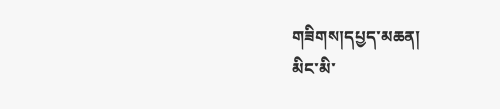གཟིགས།དཔྱད་མཆན།
མིང་མི་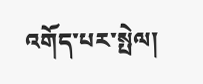འགོད་པར་སྤེལ།